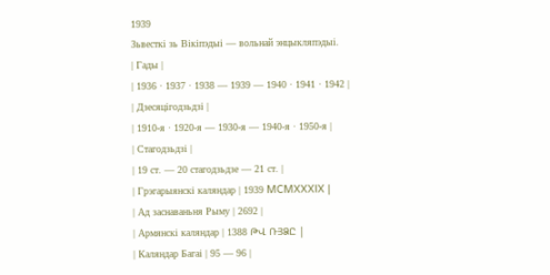1939
Зьвесткі зь Вікіпэдыі — вольнай энцыкляпэдыі.
| Гады |
| 1936 · 1937 · 1938 — 1939 — 1940 · 1941 · 1942 |
| Дзесяцігодзьдзі |
| 1910‑я · 1920‑я — 1930‑я — 1940‑я · 1950‑я |
| Стагодзьдзі |
| 19 ст. — 20 стагодзьдзе — 21 ст. |
| Грэгарыянскі каляндар | 1939 MCMXXXIX |
| Ад заснаваньня Рыму | 2692 |
| Армянскі каляндар | 1388 ԹՎ ՌՅՁԸ |
| Каляндар Багаі | 95 — 96 |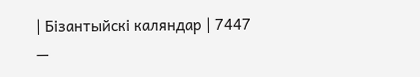| Бізантыйскі каляндар | 7447 —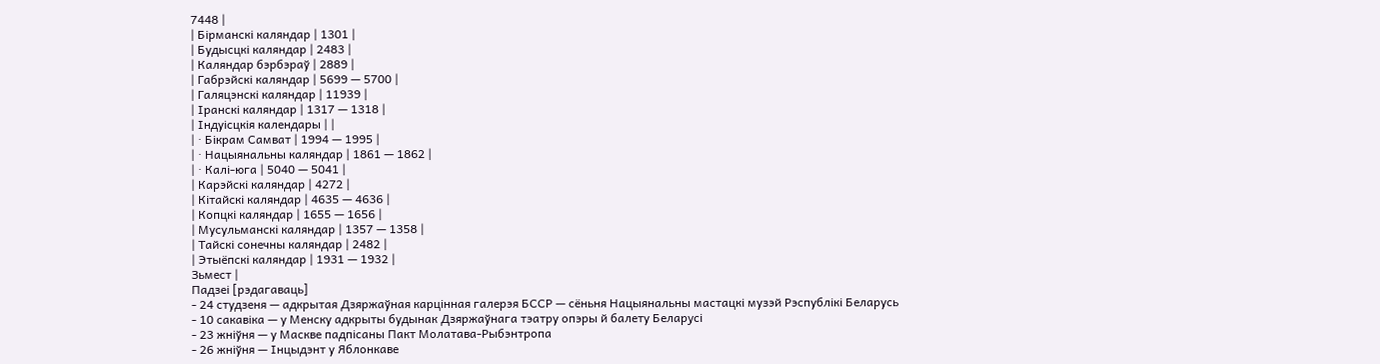7448 |
| Бірманскі каляндар | 1301 |
| Будысцкі каляндар | 2483 |
| Каляндар бэрбэраў | 2889 |
| Габрэйскі каляндар | 5699 — 5700 |
| Галяцэнскі каляндар | 11939 |
| Іранскі каляндар | 1317 — 1318 |
| Індуісцкія календары | |
| · Бікрам Самват | 1994 — 1995 |
| · Нацыянальны каляндар | 1861 — 1862 |
| · Калі-юга | 5040 — 5041 |
| Карэйскі каляндар | 4272 |
| Кітайскі каляндар | 4635 — 4636 |
| Копцкі каляндар | 1655 — 1656 |
| Мусульманскі каляндар | 1357 — 1358 |
| Тайскі сонечны каляндар | 2482 |
| Этыёпскі каляндар | 1931 — 1932 |
Зьмест |
Падзеі [рэдагаваць]
- 24 студзеня — адкрытая Дзяржаўная карцінная галерэя БССР — сёньня Нацыянальны мастацкі музэй Рэспублікі Беларусь
- 10 сакавіка — у Менску адкрыты будынак Дзяpжаўнага тэатру опэpы й балету Белаpyсi
- 23 жніўня — у Маскве падпісаны Пакт Молатава-Рыбэнтропа
- 26 жніўня — Інцыдэнт у Яблонкаве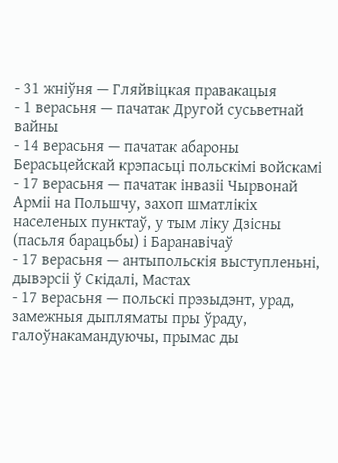- 31 жніўня — Гляйвіцкая правакацыя
- 1 верасьня — пачатак Другой сусьветнай вайны
- 14 верасьня — пачатак абароны Берасьцейскай крэпасьці польскімі войскамі
- 17 верасьня — пачатак інвазіі Чырвонай Арміі на Польшчу, захоп шматлікіх населеных пунктаў, у тым ліку Дзісны (пасьля барацьбы) і Баранавічаў
- 17 верасьня — антыпольскія выступленьні, дывэрсіі ў Скідалі, Мастах
- 17 верасьня — польскі прэзыдэнт, урад, замежныя дыпляматы пры ўраду, галоўнакамандуючы, прымас ды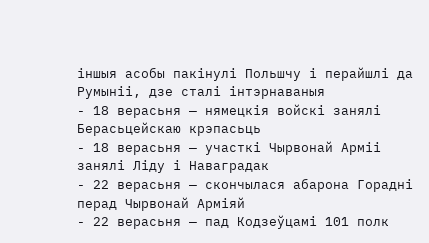іншыя асобы пакінулі Польшчу і перайшлі да Румыніі, дзе сталі інтэрнаваныя
- 18 верасьня — нямецкія войскі занялі Берасьцейскаю крэпасьць
- 18 верасьня — участкі Чырвонай Арміі занялі Ліду і Наваградак
- 22 верасьня — скончылася абарона Горадні перад Чырвонай Арміяй
- 22 верасьня — пад Кодзеўцамі 101 полк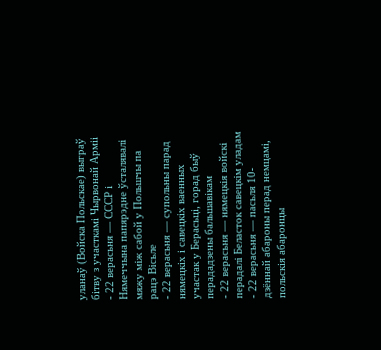уланаў (Войска Польскае) выграў бітву з участкамі Чырвонай Арміі
- 22 верасьня — СССР і Нямеччына папярэдне ўсталявалі мяжу між сабой у Польшчы па рацэ Вісьле
- 22 верасьня — супольны парад нямецкіх і савецкіх ваенных участак у Берасьці, горад быў перададзены бальшавікам
- 22 верасьня — нямецкія войскі перадалі Беласток савецкім уладам
- 22 верасьня — пасьля 10-дзённай абароны перад немцамі, польскія абаронцы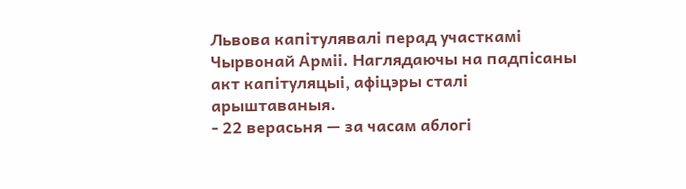Львова капітулявалі перад участкамі Чырвонай Арміі. Наглядаючы на падпісаны акт капітуляцыі, афіцэры сталі арыштаваныя.
- 22 верасьня — за часам аблогі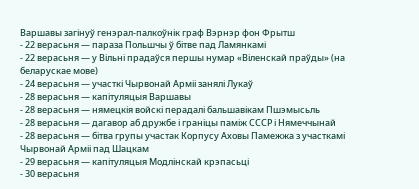Варшавы загінуў генэрал-палкоўнік граф Вэрнэр фон Фрытш
- 22 верасьня — параза Польшчы ў бітве пад Ламянкамі
- 22 верасьня — у Вільні прадаўся першы нумар «Віленскай праўды» (на беларускае мове)
- 24 верасьня — участкі Чырвонай Арміі занялі Лукаў
- 28 верасьня — капітуляцыя Варшавы
- 28 верасьня — нямецкія войскі перадалі бальшавікам Пшэмысьль
- 28 верасьня — дагавор аб дружбе і граніцы паміж СССР і Нямеччынай
- 28 верасьня — бітва групы участак Корпусу Аховы Памежжа з участкамі Чырвонай Арміі пад Шацкам
- 29 верасьня — капітуляцыя Модлінскай крэпасьці
- 30 верасьня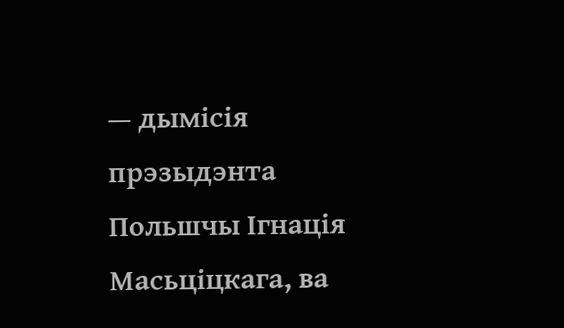— дымісія прэзыдэнта Польшчы Ігнація Масьціцкага, ва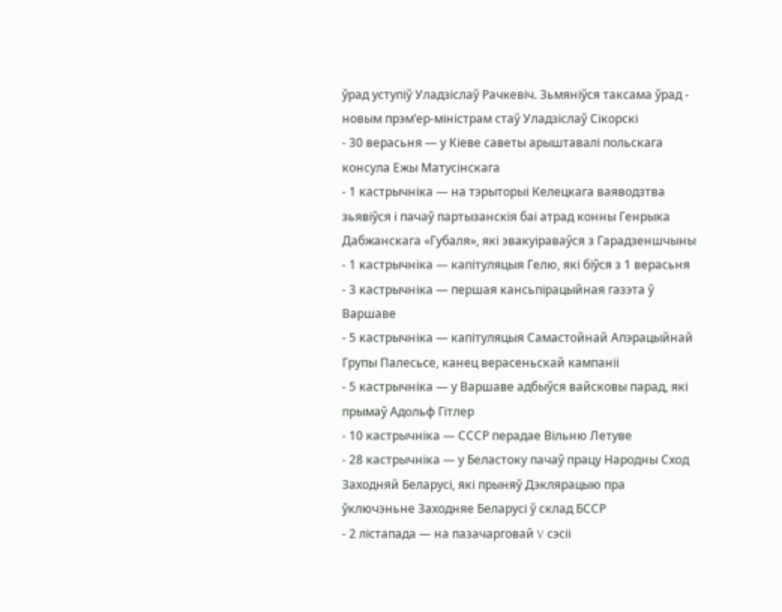ўрад уступіў Уладзіслаў Рачкевіч. Зьмяніўся таксама ўрад - новым прэм’ер-міністрам стаў Уладзіслаў Сікорскі
- 30 верасьня — у Кіеве саветы арыштавалі польскага консула Ежы Матусінскага
- 1 кастрычніка — на тэрыторыі Келецкага ваяводзтва зьявіўся і пачаў партызанскія баі атрад конны Генрыка Дабжанскага «Губаля», які эвакуіраваўся з Гарадзеншчыны
- 1 кастрычніка — капітуляцыя Гелю, які біўся з 1 верасьня
- 3 кастрычніка — першая кансьпірацыйная газэта ў Варшаве
- 5 кастрычніка — капітуляцыя Самастойнай Апэрацыйнай Групы Палесьсе, канец верасеньскай кампаніі
- 5 кастрычніка — у Варшаве адбыўся вайсковы парад, які прымаў Адольф Гітлер
- 10 кастрычніка — СССР перадае Вільню Летуве
- 28 кастрычніка — у Беластоку пачаў працу Народны Сход Заходняй Беларусі, які прыняў Дэклярацыю пра ўключэньне Заходняе Беларусі ў склад БССР
- 2 лістапада — на пазачарговай V сэсіі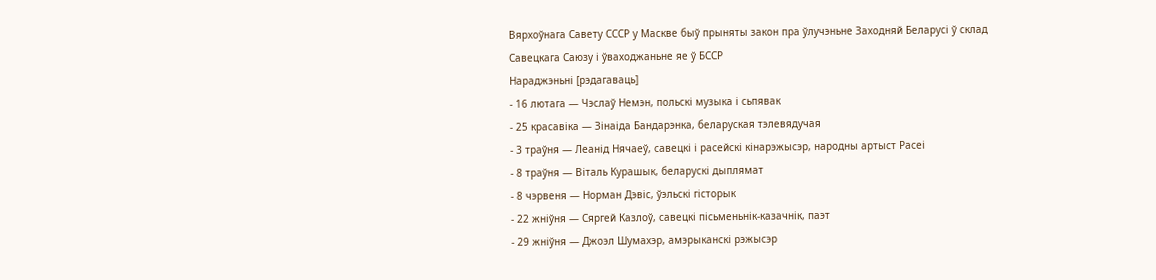Вярхоўнага Савету СССР у Маскве быў прыняты закон пра ўлучэньне Заходняй Беларусі ў склад Савецкага Саюзу і ўваходжаньне яе ў БССР
Нараджэньні [рэдагаваць]
- 16 лютага — Чэслаў Немэн, польскі музыка і сьпявак
- 25 красавіка — Зінаіда Бандарэнка, беларуская тэлевядучая
- 3 траўня — Леанід Нячаеў, савецкі і расейскі кінарэжысэр, народны артыст Расеі
- 8 траўня — Віталь Курашык, беларускі дыплямат
- 8 чэрвеня — Норман Дэвіс, ўэльскі гісторык
- 22 жніўня — Сяргей Казлоў, савецкі пісьменьнік-казачнік, паэт
- 29 жніўня — Джоэл Шумахэр, амэрыканскі рэжысэр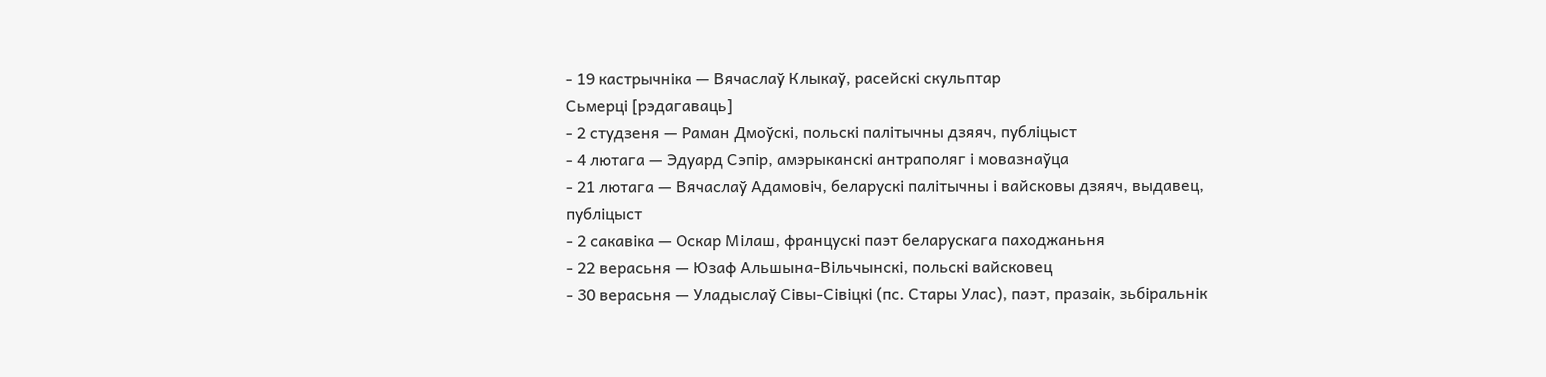- 19 кастрычніка — Вячаслаў Клыкаў, расейскі скульптар
Сьмерці [рэдагаваць]
- 2 студзеня — Раман Дмоўскі, польскі палітычны дзяяч, публіцыст
- 4 лютага — Эдуард Сэпір, амэрыканскі антраполяг і мовазнаўца
- 21 лютага — Вячаслаў Адамовіч, беларускі палітычны і вайсковы дзяяч, выдавец, публіцыст
- 2 сакавіка — Оскар Мілаш, францускі паэт беларускага паходжаньня
- 22 верасьня — Юзаф Альшына-Вільчынскі, польскі вайсковец
- 30 верасьня — Уладыслаў Сівы-Сівіцкі (пс. Стары Улас), паэт, празаік, зьбіральнік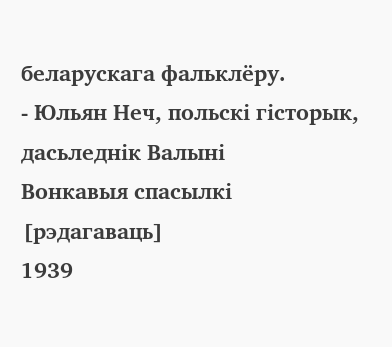беларускага фальклёру.
- Юльян Неч, польскі гісторык, дасьледнік Валыні
Вонкавыя спасылкі [рэдагаваць]
1939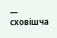— сховішча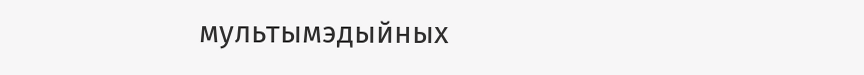мультымэдыйных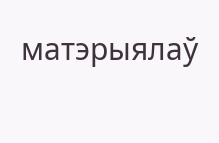матэрыялаў